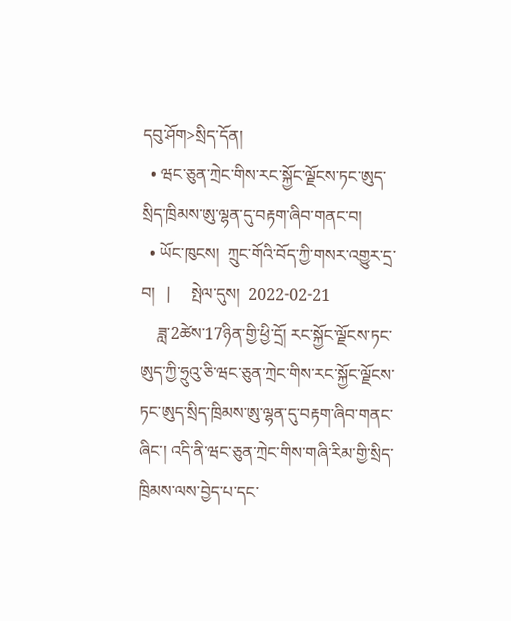དབུ་ཤོག>སྲིད་དོན།
  • ཝང་ཅུན་ཀྲེང་གིས་རང་སྐྱོང་ལྗོངས་ཏང་ཨུད་སྲིད་ཁྲིམས་ཨུ་ལྷན་དུ་བརྟག་ཞིབ་གནང་བ།
  • ཡོང་ཁུངས།  ཀྲུང་གོའི་བོད་ཀྱི་གསར་འགྱུར་དྲ་བ།   |     སྤེལ་དུས།  2022-02-21
    ཟླ་2ཚེས་17ཉིན་གྱི་ཕྱི་དྲོ། རང་སྐྱོང་ལྗོངས་ཏང་ཨུད་ཀྱི་ཧྲུའུ་ཅི་ཝང་ཅུན་ཀྲེང་གིས་རང་སྐྱོང་ལྗོངས་ཏང་ཨུད་སྲིད་ཁྲིམས་ཨུ་ལྷན་དུ་བརྟག་ཞིབ་གནང་ཞིང་། འདི་ནི་ཝང་ཅུན་ཀྲེང་གིས་གཞི་རིམ་གྱི་སྲིད་ཁྲིམས་ལས་བྱེད་པ་དང་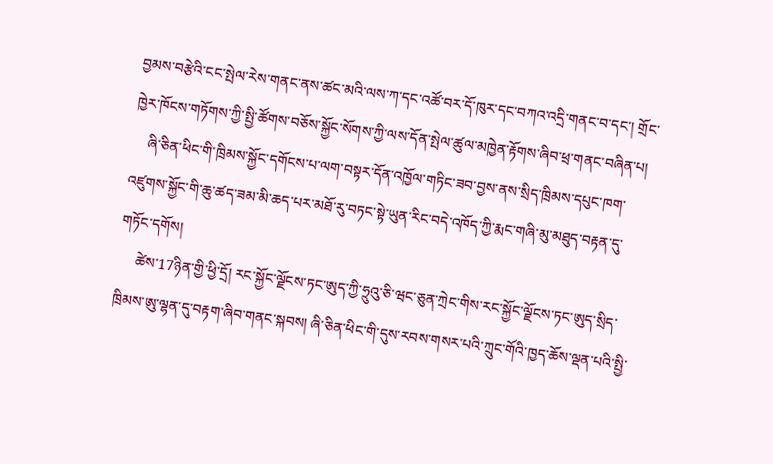བྱམས་བརྩེའི་ངང་སྤེལ་རེས་གནང་ནས་ཚང་མའི་ལས་ཀ་དང་འཚོ་བར་དོ་ཁུར་དང་བཀའ་འདྲི་གནང་བ་དང་། གྲོང་ཁྱེར་ཁོངས་གཏོགས་ཀྱི་སྤྱི་ཚོགས་བཅོས་སྐྱོང་སོགས་ཀྱི་ལས་དོན་སྤེལ་ཚུལ་མཁྱེན་རྟོགས་ཞིབ་ཕྲ་གནང་བཞིན་པ།
    ཞི་ཅིན་ཕིང་གི་ཁྲིམས་སྐྱོང་དགོངས་པ་ལག་བསྟར་དོན་འཁྱོལ་གཏིང་ཟབ་བྱས་ནས་སྲིད་ཁྲིམས་དཔུང་ཁག་འཛུགས་སྐྱོང་གི་ཆུ་ཚད་ཟམ་མི་ཆད་པར་མཐོ་རུ་བཏང་སྟེ་ཡུན་རིང་བདེ་འཁོད་ཀྱི་རྨང་གཞི་མུ་མཐུད་བརྟན་དུ་གཏོང་དགོས།
     ཚེས་17ཉིན་གྱི་ཕྱི་དྲོ། རང་སྐྱོང་ལྗོངས་ཏང་ཨུད་ཀྱི་ཧྲུའུ་ཅི་ཝང་ཅུན་ཀྲེང་གིས་རང་སྐྱོང་ལྗོངས་ཏང་ཨུད་སྲིད་ཁྲིམས་ཨུ་ལྷན་དུ་བརྟག་ཞིབ་གནང་སྐབས། ཞི་ཅིན་ཕིང་གི་དུས་རབས་གསར་པའི་ཀྲུང་གོའི་ཁྱད་ཆོས་ལྡན་པའི་སྤྱི་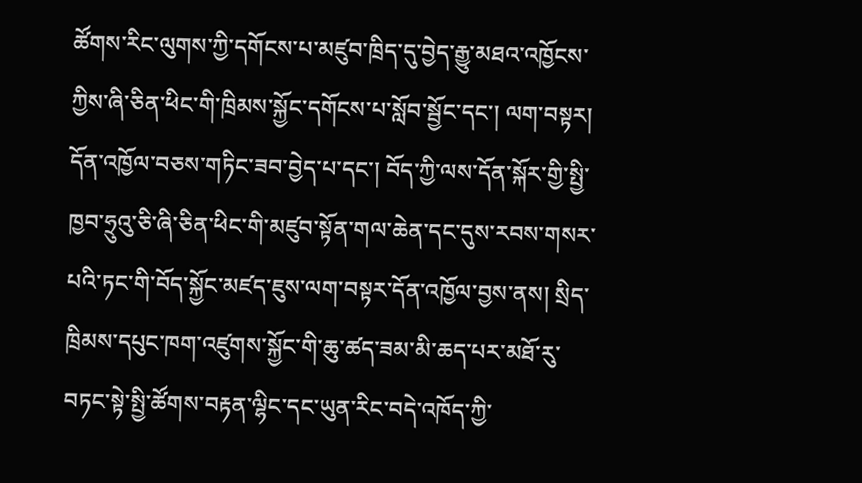ཚོགས་རིང་ལུགས་ཀྱི་དགོངས་པ་མཛུབ་ཁྲིད་དུ་བྱེད་རྒྱུ་མཐའ་འཁྱོངས་ཀྱིས་ཞི་ཅིན་ཕིང་གི་ཁྲིམས་སྐྱོང་དགོངས་པ་སློབ་སྦྱོང་དང་། ལག་བསྟར། དོན་འཁྱོལ་བཅས་གཏིང་ཟབ་བྱེད་པ་དང་། བོད་ཀྱི་ལས་དོན་སྐོར་གྱི་སྤྱི་ཁྱབ་ཧྲུའུ་ཅི་ཞི་ཅིན་ཕིང་གི་མཛུབ་སྟོན་གལ་ཆེན་དང་དུས་རབས་གསར་པའི་ཏང་གི་བོད་སྐྱོང་མཛད་ཇུས་ལག་བསྟར་དོན་འཁྱོལ་བྱས་ནས། སྲིད་ཁྲིམས་དཔུང་ཁག་འཛུགས་སྐྱོང་གི་ཆུ་ཚད་ཟམ་མི་ཆད་པར་མཐོ་རུ་བཏང་སྟེ་སྤྱི་ཚོགས་བརྟན་ལྷིང་དང་ཡུན་རིང་བདེ་འཁོད་ཀྱི་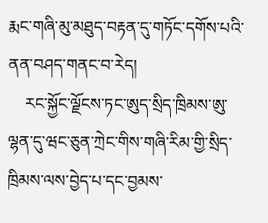རྨང་གཞི་མུ་མཐུད་བརྟན་དུ་གཏོང་དགོས་པའི་ནན་བཤད་གནང་བ་རེད།
    རང་སྐྱོང་ལྗོངས་ཏང་ཨུད་སྲིད་ཁྲིམས་ཨུ་ལྷན་དུ་ཝང་ཅུན་ཀྲེང་གིས་གཞི་རིམ་གྱི་སྲིད་ཁྲིམས་ལས་བྱེད་པ་དང་བྱམས་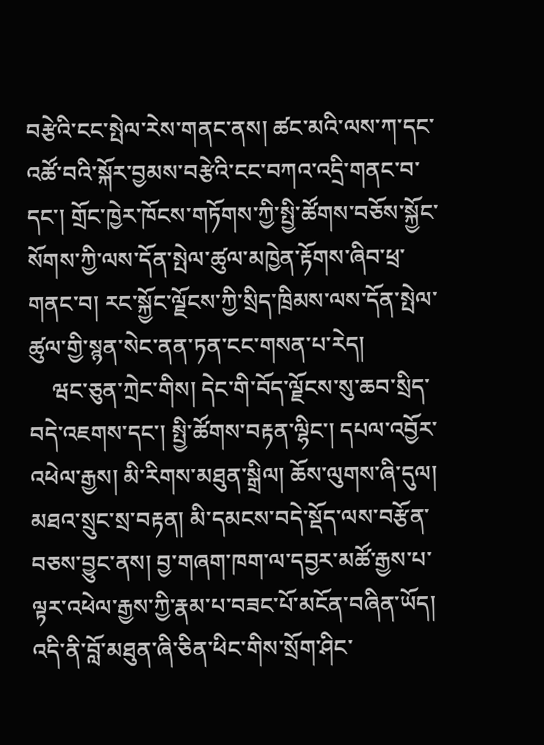བརྩེའི་ངང་སྤེལ་རེས་གནང་ནས། ཚང་མའི་ལས་ཀ་དང་འཚོ་བའི་སྐོར་བྱམས་བརྩེའི་ངང་བཀའ་འདྲི་གནང་བ་དང་། གྲོང་ཁྱེར་ཁོངས་གཏོགས་ཀྱི་སྤྱི་ཚོགས་བཅོས་སྐྱོང་སོགས་ཀྱི་ལས་དོན་སྤེལ་ཚུལ་མཁྱེན་རྟོགས་ཞིབ་ཕྲ་གནང་བ། རང་སྐྱོང་ལྗོངས་ཀྱི་སྲིད་ཁྲིམས་ལས་དོན་སྤེལ་ཚུལ་གྱི་སྙན་སེང་ནན་ཏན་ངང་གསན་པ་རེད།
    ཝང་ཅུན་ཀྲེང་གིས། དེང་གི་བོད་ལྗོངས་སུ་ཆབ་སྲིད་བདེ་འཇགས་དང་། སྤྱི་ཚོགས་བརྟན་ལྷིང་། དཔལ་འབྱོར་འཕེལ་རྒྱས། མི་རིགས་མཐུན་སྒྲིལ། ཆོས་ལུགས་ཞི་དུལ། མཐའ་སྲུང་སྲ་བརྟན། མི་དམངས་བདེ་སྡོད་ལས་བརྩོན་བཅས་བྱུང་ནས། བྱ་གཞག་ཁག་ལ་དབྱར་མཚོ་རྒྱས་པ་ལྟར་འཕེལ་རྒྱས་ཀྱི་རྣམ་པ་བཟང་པོ་མངོན་བཞིན་ཡོད། འདི་ནི་བློ་མཐུན་ཞི་ཅིན་ཕིང་གིས་སྲོག་ཤིང་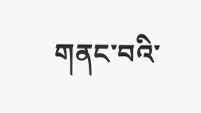གནང་བའི་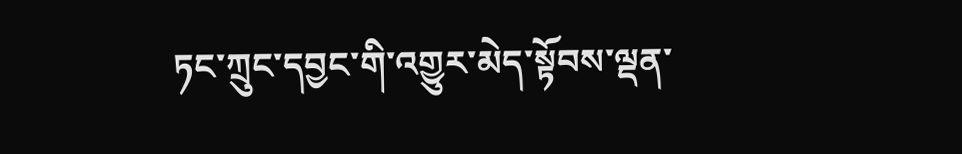ཏང་ཀྲུང་དབྱང་གི་འགྱུར་མེད་སྟོབས་ལྡན་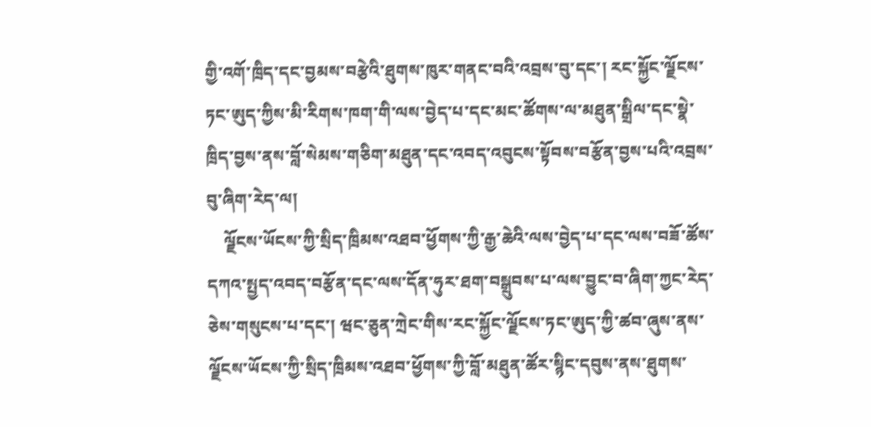གྱི་འགོ་ཁྲིད་དང་བྱམས་བརྩེའི་ཐུགས་ཁུར་གནང་བའི་འབྲས་བུ་དང་། རང་སྐྱོང་ལྗོངས་ཏང་ཨུད་ཀྱིས་མི་རིགས་ཁག་གི་ལས་བྱེད་པ་དང་མང་ཚོགས་ལ་མཐུན་སྒྲིལ་དང་སྣེ་ཁྲིད་བྱས་ནས་བློ་སེམས་གཅིག་མཐུན་དང་འབད་འབུངས་སྟོབས་བརྩོན་བྱས་པའི་འབྲས་བུ་ཞིག་རེད་ལ།
    ལྗོངས་ཡོངས་ཀྱི་སྲིད་ཁྲིམས་འཐབ་ཕྱོགས་ཀྱི་རྒྱ་ཆེའི་ལས་བྱེད་པ་དང་ལས་བཟོ་ཚོས་དཀའ་སྤྱད་འབད་བརྩོན་དང་ལས་དོན་ཧུར་ཐག་བསྒྲུབས་པ་ལས་བྱུང་བ་ཞིག་ཀྱང་རེད་ཅེས་གསུངས་པ་དང་། ཝང་ཅུན་ཀྲེང་གིས་རང་སྐྱོང་ལྗོངས་ཏང་ཨུད་ཀྱི་ཚབ་ཞུས་ནས་ལྗོངས་ཡོངས་ཀྱི་སྲིད་ཁྲིམས་འཐབ་ཕྱོགས་ཀྱི་བློ་མཐུན་ཚོར་སྙིང་དབུས་ནས་ཐུགས་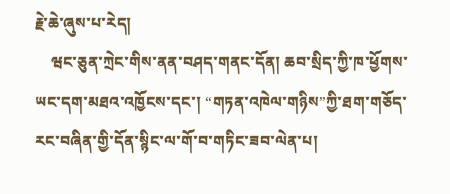རྗེ་ཆེ་ཞུས་པ་རེད།
    ཝང་ཅུན་ཀྲེང་གིས་ནན་བཤད་གནང་དོན། ཆབ་སྲིད་ཀྱི་ཁ་ཕྱོགས་ཡང་དག་མཐའ་འཁྱོངས་དང་། “གཏན་འཁེལ་གཉིས”ཀྱི་ཐག་གཅོད་རང་བཞིན་གྱི་དོན་སྙིང་ལ་གོ་བ་གཏིང་ཟབ་ལེན་པ།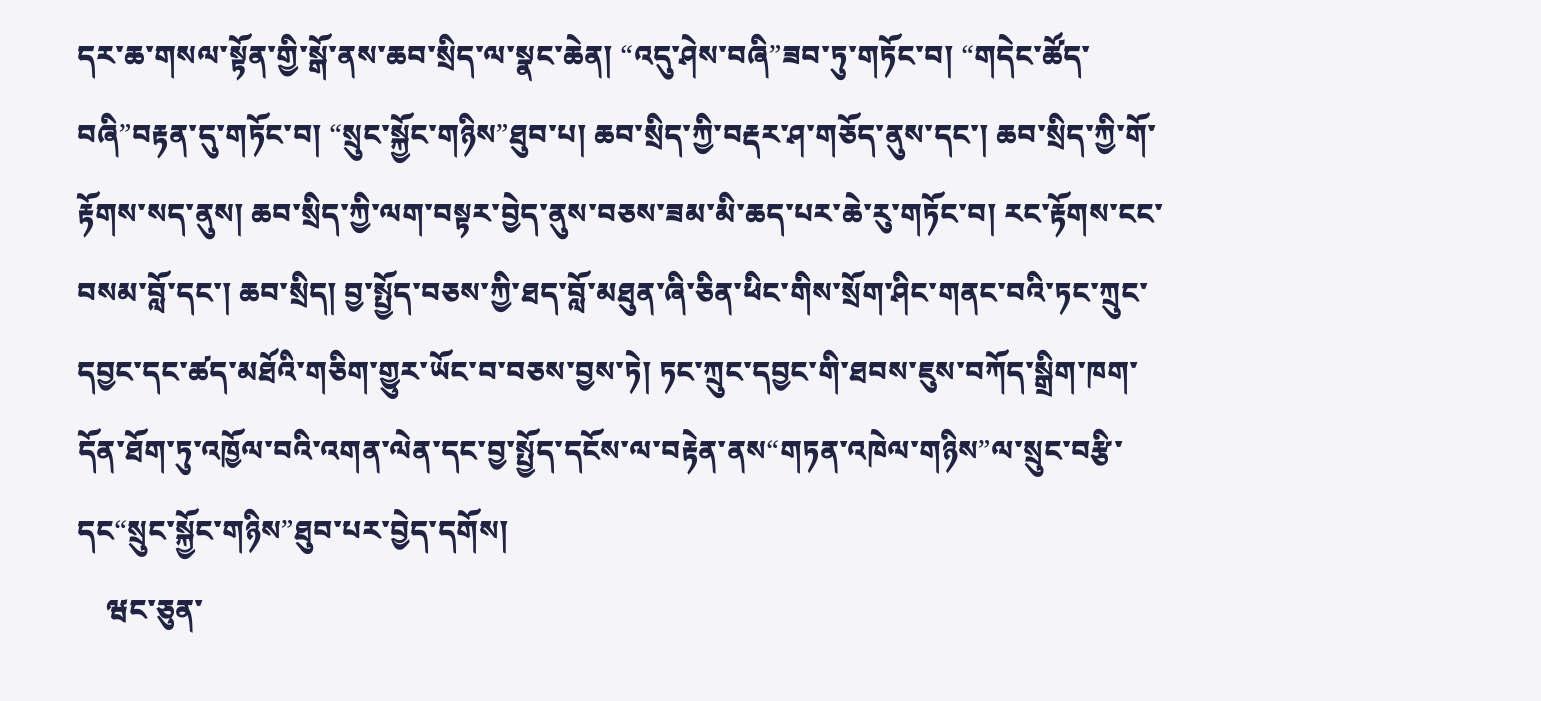དར་ཆ་གསལ་སྟོན་གྱི་སྒོ་ནས་ཆབ་སྲིད་ལ་སྣང་ཆེན། “འདུ་ཤེས་བཞི”ཟབ་ཏུ་གཏོང་བ། “གདེང་ཚོད་བཞི”བརྟན་དུ་གཏོང་བ། “སྲུང་སྐྱོང་གཉིས”ཐུབ་པ། ཆབ་སྲིད་ཀྱི་བརྡར་ཤ་གཅོད་ནུས་དང་། ཆབ་སྲིད་ཀྱི་གོ་རྟོགས་སད་ནུས། ཆབ་སྲིད་ཀྱི་ལག་བསྟར་བྱེད་ནུས་བཅས་ཟམ་མི་ཆད་པར་ཆེ་རུ་གཏོང་བ། རང་རྟོགས་ངང་བསམ་བློ་དང་། ཆབ་སྲིད། བྱ་སྤྱོད་བཅས་ཀྱི་ཐད་བློ་མཐུན་ཞི་ཅིན་ཕིང་གིས་སྲོག་ཤིང་གནང་བའི་ཏང་ཀྲུང་དབྱང་དང་ཚད་མཐོའི་གཅིག་གྱུར་ཡོང་བ་བཅས་བྱས་ཏེ། ཏང་ཀྲུང་དབྱང་གི་ཐབས་ཇུས་བཀོད་སྒྲིག་ཁག་དོན་ཐོག་ཏུ་འཁྱོལ་བའི་འགན་ལེན་དང་བྱ་སྤྱོད་དངོས་ལ་བརྟེན་ནས“གཏན་འཁེལ་གཉིས”ལ་སྲུང་བརྩི་དང“སྲུང་སྐྱོང་གཉིས”ཐུབ་པར་བྱེད་དགོས།
    ཝང་ཅུན་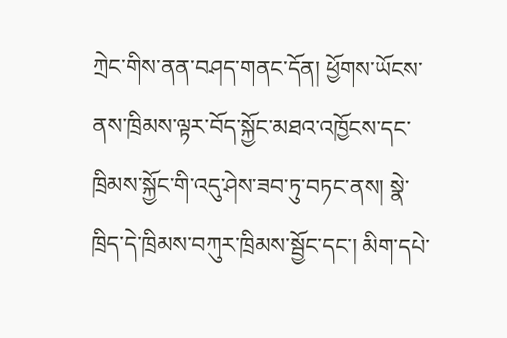ཀྲེང་གིས་ནན་བཤད་གནང་དོན། ཕྱོགས་ཡོངས་ནས་ཁྲིམས་ལྟར་བོད་སྐྱོང་མཐའ་འཁྱོངས་དང་ཁྲིམས་སྐྱོང་གི་འདུ་ཤེས་ཟབ་ཏུ་བཏང་ནས། སྣེ་ཁྲིད་དེ་ཁྲིམས་བཀུར་ཁྲིམས་སྦྱོང་དང་། མིག་དཔེ་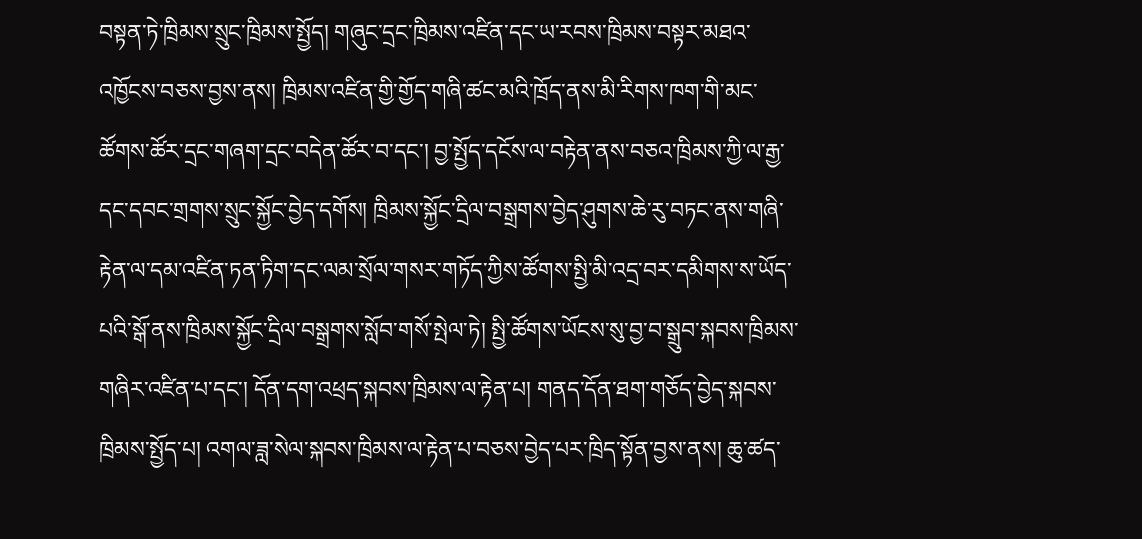བསྟན་ཏེ་ཁྲིམས་སྲུང་ཁྲིམས་སྤྱོད། གཞུང་དྲང་ཁྲིམས་འཛིན་དང་ཡ་རབས་ཁྲིམས་བསྟར་མཐའ་འཁྱོངས་བཅས་བྱས་ནས། ཁྲིམས་འཛིན་གྱི་གྱོད་གཞི་ཚང་མའི་ཁྲོད་ནས་མི་རིགས་ཁག་གི་མང་ཚོགས་ཚོར་དྲང་གཞག་དྲང་བདེན་ཚོར་བ་དང་། བྱ་སྤྱོད་དངོས་ལ་བརྟེན་ནས་བཅའ་ཁྲིམས་ཀྱི་ལ་རྒྱ་དང་དབང་གྲགས་སྲུང་སྐྱོང་བྱེད་དགོས། ཁྲིམས་སྐྱོང་དྲིལ་བསྒྲགས་བྱེད་ཤུགས་ཆེ་རུ་བཏང་ནས་གཞི་རྟེན་ལ་དམ་འཛིན་ཏན་ཏིག་དང་ལམ་སྲོལ་གསར་གཏོད་ཀྱིས་ཚོགས་སྤྱི་མི་འདྲ་བར་དམིགས་ས་ཡོད་པའི་སྒོ་ནས་ཁྲིམས་སྐྱོང་དྲིལ་བསྒྲགས་སློབ་གསོ་སྤེལ་ཏེ། སྤྱི་ཚོགས་ཡོངས་སུ་བྱ་བ་སྒྲུབ་སྐབས་ཁྲིམས་གཞིར་འཛིན་པ་དང་། དོན་དག་འཕྲད་སྐབས་ཁྲིམས་ལ་རྟེན་པ། གནད་དོན་ཐག་གཅོད་བྱེད་སྐབས་ཁྲིམས་སྤྱོད་པ། འགལ་ཟླ་སེལ་སྐབས་ཁྲིམས་ལ་རྟེན་པ་བཅས་བྱེད་པར་ཁྲིད་སྟོན་བྱས་ནས། ཆུ་ཚད་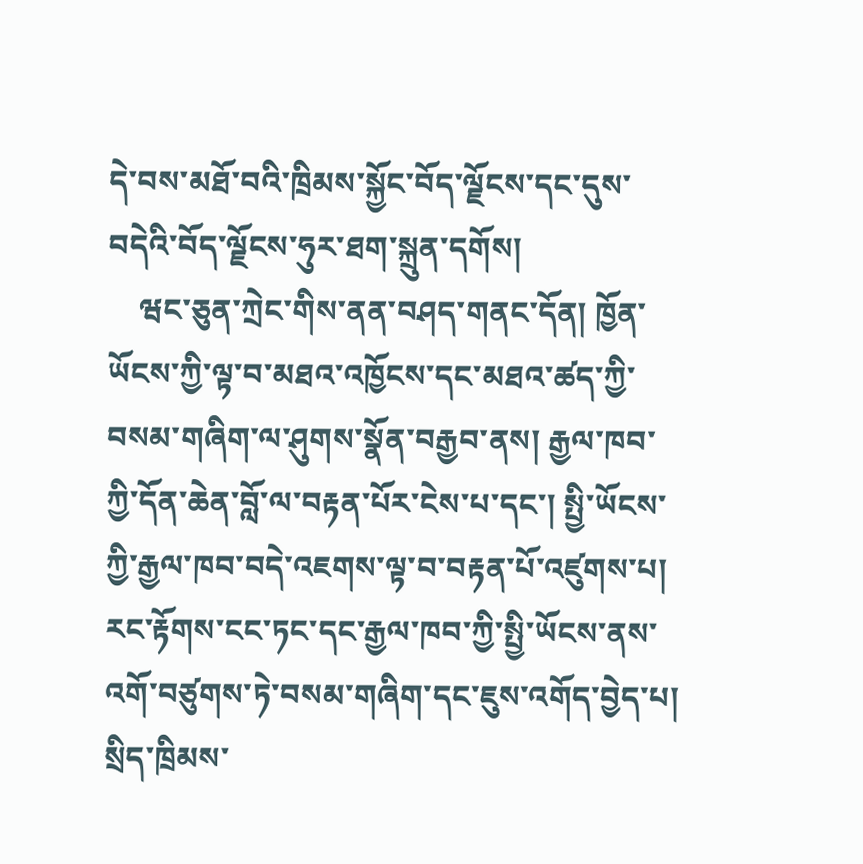དེ་བས་མཐོ་བའི་ཁྲིམས་སྐྱོང་བོད་ལྗོངས་དང་དུས་བདེའི་བོད་ལྗོངས་ཧུར་ཐག་སྐྲུན་དགོས།
    ཝང་ཅུན་ཀྲེང་གིས་ནན་བཤད་གནང་དོན། ཁྱོན་ཡོངས་ཀྱི་ལྟ་བ་མཐའ་འཁྱོངས་དང་མཐའ་ཚད་ཀྱི་བསམ་གཞིག་ལ་ཤུགས་སྣོན་བརྒྱབ་ནས། རྒྱལ་ཁབ་ཀྱི་དོན་ཆེན་བློ་ལ་བརྟན་པོར་ངེས་པ་དང་། སྤྱི་ཡོངས་ཀྱི་རྒྱལ་ཁབ་བདེ་འཇགས་ལྟ་བ་བརྟན་པོ་འཛུགས་པ། རང་རྟོགས་ངང་ཏང་དང་རྒྱལ་ཁབ་ཀྱི་སྤྱི་ཡོངས་ནས་འགོ་བཙུགས་ཏེ་བསམ་གཞིག་དང་ཇུས་འགོད་བྱེད་པ། སྲིད་ཁྲིམས་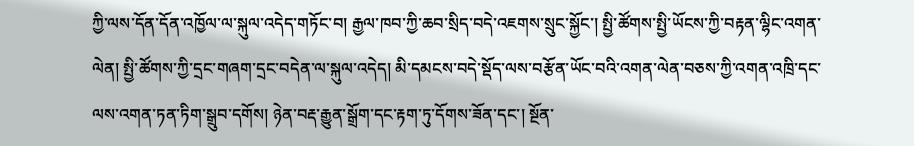ཀྱི་ལས་དོན་དོན་འཁྱོལ་ལ་སྐུལ་འདེད་གཏོང་བ། རྒྱལ་ཁབ་ཀྱི་ཆབ་སྲིད་བདེ་འཇགས་སྲུང་སྐྱོང་། སྤྱི་ཚོགས་སྤྱི་ཡོངས་ཀྱི་བརྟན་ལྷིང་འགན་ལེན། སྤྱི་ཚོགས་ཀྱི་དྲང་གཞག་དྲང་བདེན་ལ་སྐུལ་འདེད། མི་དམངས་བདེ་སྡོད་ལས་བརྩོན་ཡོང་བའི་འགན་ལེན་བཅས་ཀྱི་འགན་འཁྲི་དང་ལས་འགན་ཏན་ཏིག་སྒྲུབ་དགོས། ཉེན་བརྡ་རྒྱུན་སྒྲོག་དང་རྟག་ཏུ་དོགས་ཟོན་དང་། སྔོན་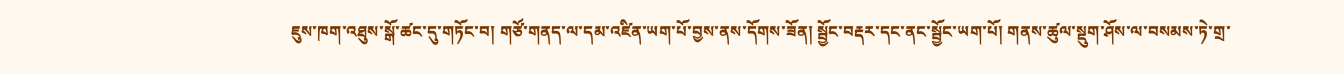ཇུས་ཁག་འཐུས་སྒོ་ཚང་དུ་གཏོང་བ། གཙོ་གནད་ལ་དམ་འཛིན་ཡག་པོ་བྱས་ནས་དོགས་ཟོན། སྦྱོང་བརྡར་དང་ནང་སྦྱོང་ཡག་པོ། གནས་ཚུལ་སྡུག་ཤོས་ལ་བསམས་ཏེ་གྲ་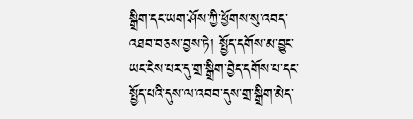སྒྲིག་དང་ཡག་ཤོས་ཀྱི་ཕྱོགས་སུ་འབད་འཐབ་བཅས་བྱས་ཏེ། སྤྱོད་དགོས་མ་བྱུང་ཡང་ངེས་པར་དུ་གྲ་སྒྲིག་བྱེད་དགོས་པ་དང་སྤྱོད་པའི་དུས་ལ་འབབ་དུས་གྲ་སྒྲིག་མེད་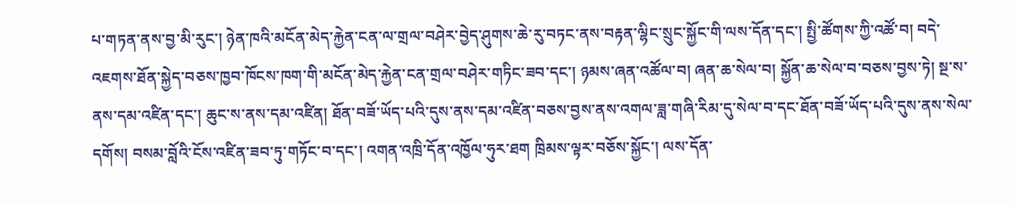པ་གཏན་ནས་བྱ་མི་རུང་། ཉེན་ཁའི་མངོན་མེད་རྐྱེན་ངན་ལ་གྲལ་བཤེར་བྱེད་ཤུགས་ཆེ་རུ་བཏང་ནས་བརྟན་ལྷིང་སྲུང་སྐྱོང་གི་ལས་དོན་དང་། སྤྱི་ཚོགས་ཀྱི་འཚོ་བ། བདེ་འཇགས་ཐོན་སྐྱེད་བཅས་ཁྱབ་ཁོངས་ཁག་གི་མངོན་མེད་རྐྱེན་ངན་གྲལ་བཤེར་གཏིང་ཟབ་དང་། ཉམས་ཞན་འཚོལ་བ། ཞན་ཆ་སེལ་བ། སྐྱོན་ཆ་སེལ་བ་བཅས་བྱས་ཏེ། སྔ་ས་ནས་དམ་འཛིན་དང་། ཆུང་ས་ནས་དམ་འཛིན། ཐོན་བཟོ་ཡོད་པའི་དུས་ནས་དམ་འཛིན་བཅས་བྱས་ནས་འགལ་ཟླ་གཞི་རིམ་དུ་སེལ་བ་དང་ཐོན་བཟོ་ཡོད་པའི་དུས་ནས་སེལ་དགོས། བསམ་བློའི་ངོས་འཛིན་ཟབ་ཏུ་གཏོང་བ་དང་། འགན་འཁྲི་དོན་འཁྱོལ་ཧུར་ཐག ཁྲིམས་ལྟར་བཅོས་སྐྱོང་། ལས་དོན་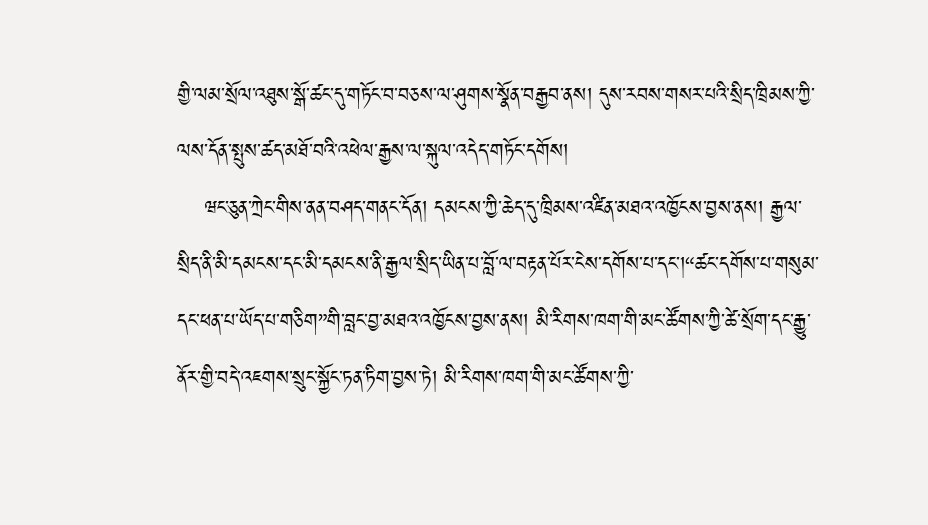གྱི་ལམ་སྲོལ་འཐུས་སྒོ་ཚང་དུ་གཏོང་བ་བཅས་ལ་ཤུགས་སྣོན་བརྒྱབ་ནས། དུས་རབས་གསར་པའི་སྲིད་ཁྲིམས་ཀྱི་ལས་དོན་སྤུས་ཚད་མཐོ་བའི་འཕེལ་རྒྱས་ལ་སྐུལ་འདེད་གཏོང་དགོས།
    ཝང་ཅུན་ཀྲེང་གིས་ནན་བཤད་གནང་དོན། དམངས་ཀྱི་ཆེད་དུ་ཁྲིམས་འཛིན་མཐའ་འཁྱོངས་བྱས་ནས། རྒྱལ་སྲིད་ནི་མི་དམངས་དང་མི་དམངས་ནི་རྒྱལ་སྲིད་ཡིན་པ་བློ་ལ་བརྟན་པོར་ངེས་དགོས་པ་དང་།“ཚང་དགོས་པ་གསུམ་དང་ཕན་པ་ཡོད་པ་གཅིག”གི་བླང་བྱ་མཐའ་འཁྱོངས་བྱས་ནས། མི་རིགས་ཁག་གི་མང་ཚོགས་ཀྱི་ཚེ་སྲོག་དང་རྒྱུ་ནོར་གྱི་བདེ་འཇགས་སྲུང་སྐྱོང་ཏན་ཏིག་བྱས་ཏེ། མི་རིགས་ཁག་གི་མང་ཚོགས་ཀྱི་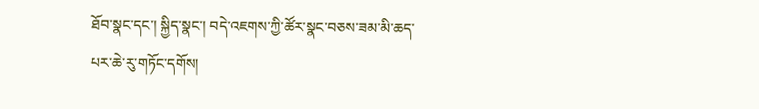ཐོབ་སྣང་དང་། སྐྱིད་སྣང་། བདེ་འཇགས་ཀྱི་ཚོར་སྣང་བཅས་ཟམ་མི་ཆད་པར་ཆེ་རུ་གཏོང་དགོས།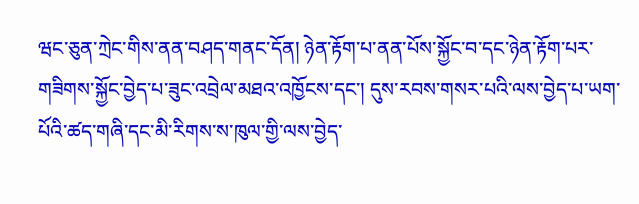ཝང་ཅུན་ཀྲེང་གིས་ནན་བཤད་གནང་དོན། ཉེན་རྟོག་པ་ནན་པོས་སྐྱོང་བ་དང་ཉེན་རྟོག་པར་གཟིགས་སྐྱོང་བྱེད་པ་ཟུང་འབྲེལ་མཐའ་འཁྱོངས་དང་། དུས་རབས་གསར་པའི་ལས་བྱེད་པ་ཡག་པོའི་ཚད་གཞི་དང་མི་རིགས་ས་ཁུལ་གྱི་ལས་བྱེད་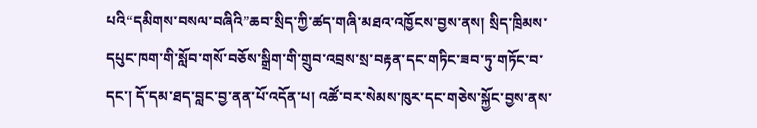པའི“དམིགས་བསལ་བཞིའི”ཆབ་སྲིད་ཀྱི་ཚད་གཞི་མཐའ་འཁྱོངས་བྱས་ནས། སྲིད་ཁྲིམས་དཔུང་ཁག་གི་སློབ་གསོ་བཅོས་སྒྲིག་གི་གྲུབ་འབྲས་སྲ་བརྟན་དང་གཏིང་ཟབ་ཏུ་གཏོང་བ་དང་། དོ་དམ་ཐད་བླང་བྱ་ནན་པོ་འདོན་པ། འཚོ་བར་སེམས་ཁུར་དང་གཅེས་སྐྱོང་བྱས་ནས་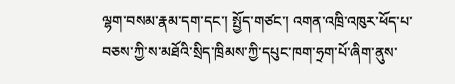ལྷག་བསམ་རྣམ་དག་དང་། སྤྱོད་གཙང་། འགན་འཁྲི་འཁུར་ཕོད་པ་བཅས་ཀྱི་ས་མཐོའི་སྲིད་ཁྲིམས་ཀྱི་དཔུང་ཁག་ཧྲག་པོ་ཞིག་ནུས་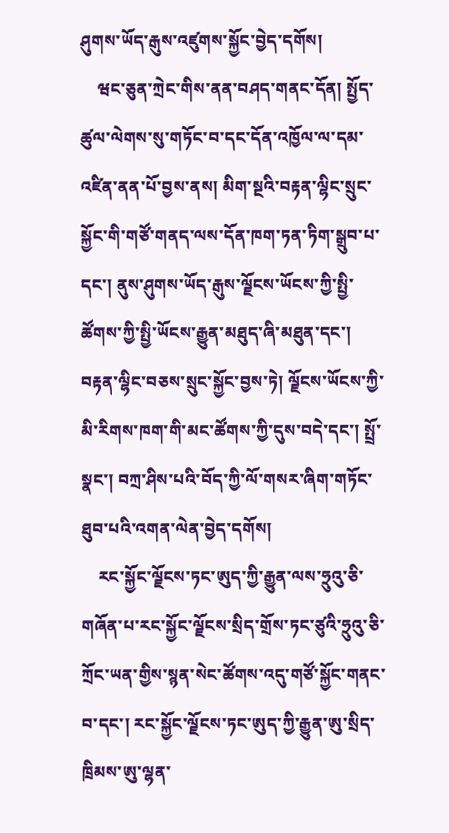ཤུགས་ཡོད་རྒུས་འཛུགས་སྐྱོང་བྱེད་དགོས།
    ཝང་ཅུན་ཀྲེང་གིས་ནན་བཤད་གནང་དོན། སྤྱོད་ཚུལ་ལེགས་སུ་གཏོང་བ་དང་དོན་འཁྱོལ་ལ་དམ་འཛིན་ནན་པོ་བྱས་ནས། མིག་སྔའི་བརྟན་ལྷིང་སྲུང་སྐྱོང་གི་གཙོ་གནད་ལས་དོན་ཁག་ཏན་ཏིག་སྒྲུབ་པ་དང་། ནུས་ཤུགས་ཡོད་རྒུས་ལྗོངས་ཡོངས་ཀྱི་སྤྱི་ཚོགས་ཀྱི་སྤྱི་ཡོངས་རྒྱུན་མཐུད་ཞི་མཐུན་དང་། བརྟན་ལྷིང་བཅས་སྲུང་སྐྱོང་བྱས་ཏེ། ལྗོངས་ཡོངས་ཀྱི་མི་རིགས་ཁག་གི་མང་ཚོགས་ཀྱི་དུས་བདེ་དང་། སྤྲོ་སྣང་། བཀྲ་ཤིས་པའི་བོད་ཀྱི་ལོ་གསར་ཞིག་གཏོང་ཐུབ་པའི་འགན་ལེན་བྱེད་དགོས།
    རང་སྐྱོང་ལྗོངས་ཏང་ཨུད་ཀྱི་རྒྱུན་ལས་ཧྲུའུ་ཅི་གཞོན་པ་རང་སྐྱོང་ལྗོངས་སྲིད་གྲོས་ཏང་ཙུའི་ཧྲུའུ་ཅི་ཀྲོང་ཡན་གྱིས་སྙན་སེང་ཚོགས་འདུ་གཙོ་སྐྱོང་གནང་བ་དང་། རང་སྐྱོང་ལྗོངས་ཏང་ཨུད་ཀྱི་རྒྱུན་ཨུ་སྲིད་ཁྲིམས་ཨུ་ལྷན་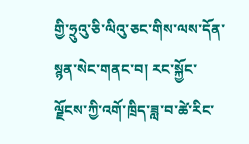གྱི་ཧྲུའུ་ཅི་ལིའུ་ཅང་གིས་ལས་དོན་སྙན་སེང་གནང་བ། རང་སྐྱོང་ལྗོངས་ཀྱི་འགོ་ཁྲིད་ཟླ་བ་ཚེ་རིང་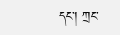དང་། ཀྲང་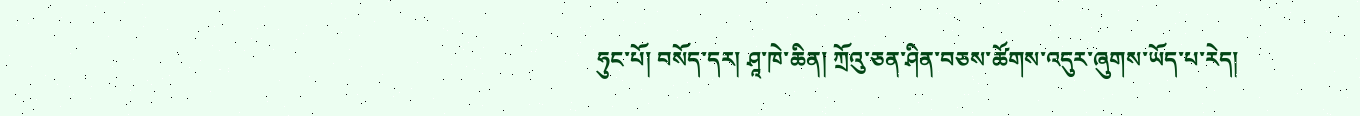ཧུང་པོ། བསོད་དར། ཤཱ་ཁེ་ཆིན། ཀྲོའུ་ཅན་ཤིན་བཅས་ཚོགས་འདུར་ཞུགས་ཡོད་པ་རེད།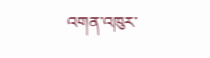འགན་འཁུར་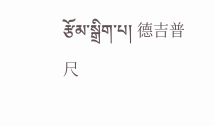རྩོམ་སྒྲིག་པ། 德吉普尺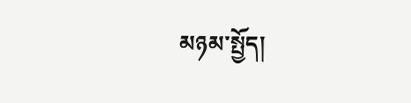མཉམ་སྤྱོད།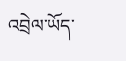འབྲེལ་ཡོད་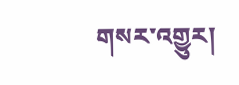གསར་འགྱུར།